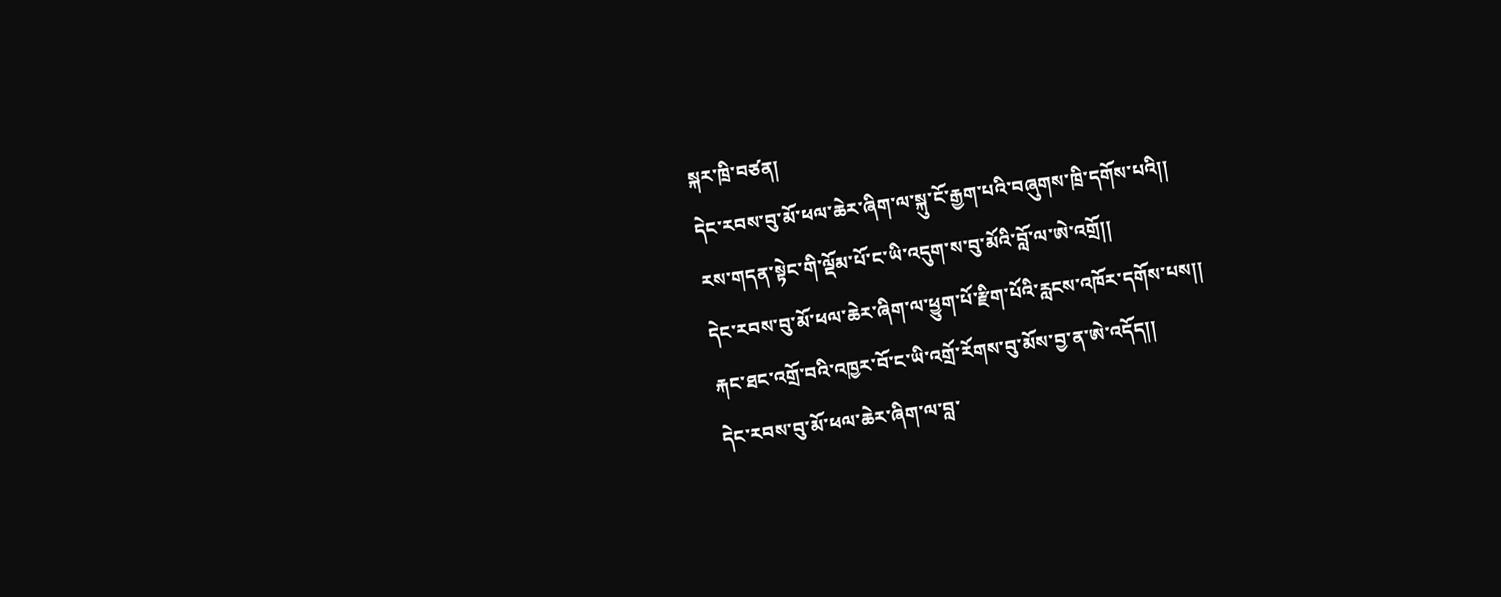སྐར་ཁྲི་བཙན།
དེང་རབས་བུ་མོ་ཕལ་ཆེར་ཞིག་ལ་སྐུ་ངོ་རྒྱག་པའི་བཞུགས་ཁྲི་དགོས་པའི།།
རས་གདན་སྟེང་གི་ལྡོམ་པོ་ང་ཡི་འདུག་ས་བུ་མོའི་བློ་ལ་ཨེ་འགྲོ།།
དེང་རབས་བུ་མོ་ཕལ་ཆེར་ཞིག་ལ་ཕྱུག་པོ་རྫིག་པོའི་རླངས་འཁོར་དགོས་པས།།
རྐང་ཐང་འགྲོ་བའི་འཁྱར་བོ་ང་ཡི་འགྲོ་རོགས་བུ་མོས་བྱ་ན་ཨེ་འདོད།།
དེང་རབས་བུ་མོ་ཕལ་ཆེར་ཞིག་ལ་བླ་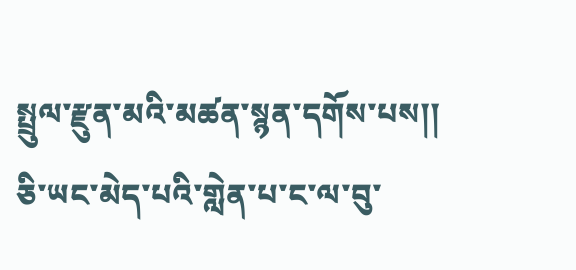སྤྲུལ་རྫུན་མའི་མཚན་སྙན་དགོས་པས།།
ཅི་ཡང་མེད་པའི་གླེན་པ་ང་ལ་བུ་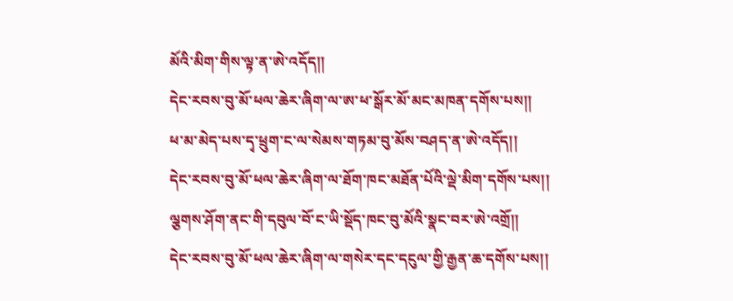མོའི་མིག་གིས་ལྟ་ན་ཨེ་འདོད།།
དེང་རབས་བུ་མོ་ཕལ་ཆེར་ཞིག་ལ་ཨ་ཕ་སྒོར་མོ་མང་མཁན་དགོས་པས།།
ཕ་མ་མེད་པས་དྭ་ཕྲུག་ང་ལ་སེམས་གཏམ་བུ་མོས་བཤད་ན་ཨེ་འདོད།།
དེང་རབས་བུ་མོ་ཕལ་ཆེར་ཞིག་ལ་ཐོག་ཁང་མཐོན་པོའི་ལྡེ་མིག་དགོས་པས།།
ལྕགས་ཤོག་ནང་གི་དབུལ་བོ་ང་ཡི་སྡོད་ཁང་བུ་མོའི་སྣང་བར་ཨེ་འགྲོ།།
དེང་རབས་བུ་མོ་ཕལ་ཆེར་ཞིག་ལ་གསེར་དང་དངུལ་གྱི་རྒྱན་ཆ་དགོས་པས།།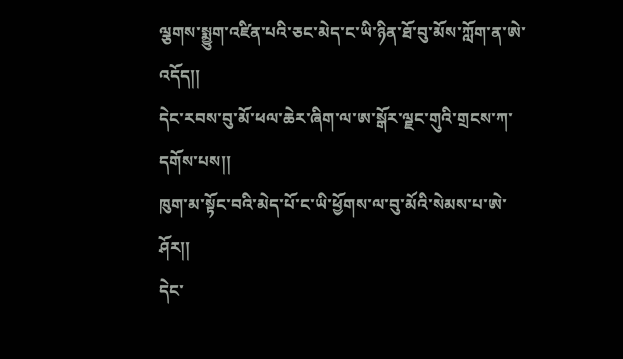ལྕགས་སྨྱུག་འཛིན་པའི་ཅང་མེད་ང་ཡི་ཉིན་ཐོ་བུ་མོས་ཀློག་ན་ཨེ་འདོད།།
དེང་རབས་བུ་མོ་ཕལ་ཆེར་ཞིག་ལ་ཨ་སྒོར་ལྗང་གུའི་གྲངས་ཀ་དགོས་པས།།
ཁུག་མ་སྟོང་བའི་མེད་པོ་ང་ཡི་ཕྱོགས་ལ་བུ་མོའི་སེམས་པ་ཨེ་ཤོར།།
དེང་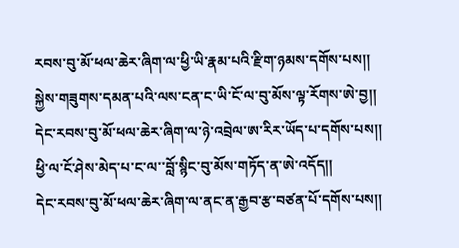རབས་བུ་མོ་ཕལ་ཆེར་ཞིག་ལ་ཕྱི་ཡི་རྣམ་པའི་རྫིག་ཉམས་དགོས་པས།།
སྐྱེས་གཟུགས་དམན་པའི་ལས་ངན་ང་ཡི་ངོ་ལ་བུ་མོས་ལྟ་རོགས་ཨེ་བྱ།།
དེང་རབས་བུ་མོ་ཕལ་ཆེར་ཞིག་ལ་ཉེ་འབྲེལ་ཨ་རིར་ཡོད་པ་དགོས་པས།།
ཕྱི་ལ་ངོ་ཤེས་མེད་པ་ང་ལ་་བློ་སྙིང་བུ་མོས་གཏོད་ན་ཨེ་འདོད།།
དེང་རབས་བུ་མོ་ཕལ་ཆེར་ཞིག་ལ་ནང་ན་རྒྱབ་རྩ་བཙན་པོ་དགོས་པས།།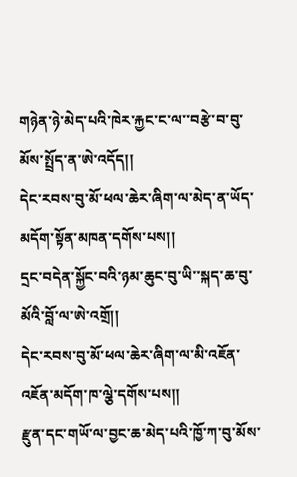གཉེན་ཉེ་མེད་པའི་ཁེར་རྐྱང་ང་ལ་་བརྩེ་བ་བུ་མོས་སྤྲོད་ན་ཨེ་འདོད།།
དེང་རབས་བུ་མོ་ཕལ་ཆེར་ཞིག་ལ་མེད་ན་ཡོད་མདོག་སྟོན་མཁན་དགོས་པས།།
དྲང་བདེན་སྐྱོང་བའི་ཉམ་ཆུང་བུ་ཡི་་སྐད་ཆ་བུ་མོའི་བློ་ལ་ཨེ་འགྲོ།།
དེང་རབས་བུ་མོ་ཕལ་ཆེར་ཞིག་ལ་མི་འཇོན་འཇོན་མདོག་ཁ་ལྕེ་དགོས་པས།།
རྫུན་དང་གཡོ་ལ་བྱང་ཆ་མེད་པའི་ཁྱོ་ཀ་བུ་མོས་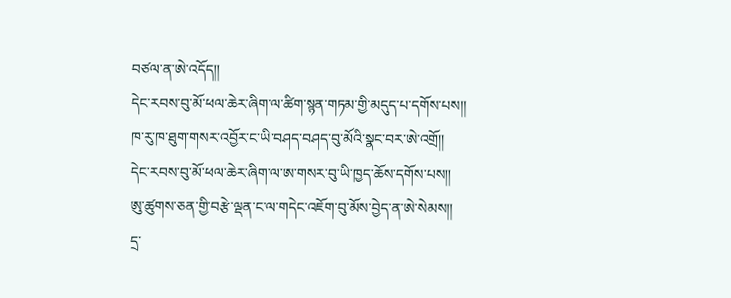བཙལ་ན་ཨེ་འདོད།།
དེང་རབས་བུ་མོ་ཕལ་ཆེར་ཞིག་ལ་ཚིག་སྙན་གཏམ་གྱི་མདུད་པ་དགོས་པས།།
ཁ་རུ་ཁ་ཐུག་གསར་འབྱོར་ང་ཡི་བཤད་བཤད་བུ་མོའི་སྣང་བར་ཨེ་འགྲོ།།
དེང་རབས་བུ་མོ་ཕལ་ཆེར་ཞིག་ལ་ཨ་གསར་བུ་ཡི་ཁྱད་ཆོས་དགོས་པས།།
ཨུ་ཚུགས་ཅན་གྱི་བརྩེ་ལྡན་ང་ལ་གདེང་འཇོག་བུ་མོས་བྱེད་ན་ཨེ་སེམས།།
དྲ་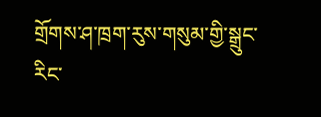གྲོགས་ཤ་ཁྲག་རུས་གསུམ་གྱི་སྒྲུང་རིང་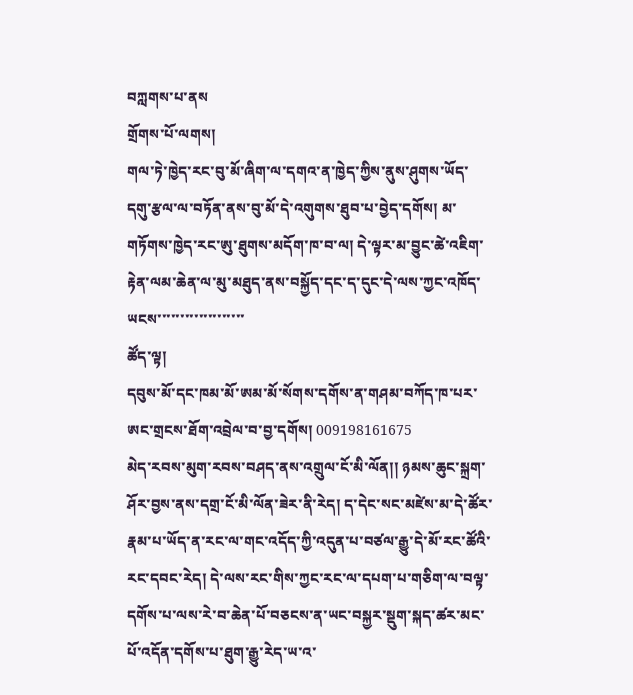བཀླགས་པ་ནས
གྲོགས་པོ་ལགས།
གལ་ཏེ་ཁྱེད་རང་བུ་མོ་ཞིག་ལ་དགའ་ན་ཁྱེད་ཀྱིས་ནུས་ཤུགས་ཡོད་དགུ་རྩལ་ལ་བཏོན་ནས་བུ་མོ་དེ་འགུགས་ཐུབ་པ་བྱེད་དགོས། མ་གཏོགས་ཁྱེད་རང་ཨུ་ཐུགས་མདོག་ཁ་བ་ལ། དེ་ལྟར་མ་བྱུང་ཚེ་འཇིག་རྟེན་ལམ་ཆེན་ལ་མུ་མཐུད་ནས་བསྐྱོད་དང་ད་དུང་དེ་ལས་ཀྱང་འཁོད་ཡངས་་་་་་་་་་་་་་་་་་་
ཚོད་ལྟ།
དབུས་མོ་དང་ཁམ་མོ་ཨམ་མོ་སོགས་དགོས་ན་གཤམ་བཀོད་ཁ་པར་ཨང་གྲངས་ཐོག་འབྲེལ་བ་བྱ་དགོས། 009198161675
མེད་རབས་མུག་རབས་བཤད་ནས་འགྲུལ་ངོ་མི་ལོན།། ཉམས་ཆུང་སྐྲག་ཤོར་བྱས་ནས་དགྲ་ངོ་མི་ལོན་ཟེར་ནི་རེད། ད་དེང་སང་མཛེས་མ་དེ་ཚོར་རྣམ་པ་ཡོད་ན་རང་ལ་གང་འདོད་ཀྱི་འདུན་པ་བཙལ་རྒྱུ་དེ་མོ་རང་ཚོའི་རང་དབང་རེད། དེ་ལས་རང་གིས་ཀྱང་རང་ལ་དཔག་པ་གཅིག་ལ་བལྟ་དགོས་པ་ལས་རེ་བ་ཆེན་པོ་བཅངས་ན་ཡང་བསྐྱར་སྡུག་སྐད་ཚར་མང་པོ་འདོན་དགོས་པ་ཐུག་རྒྱུ་རེད་ཡ་འ་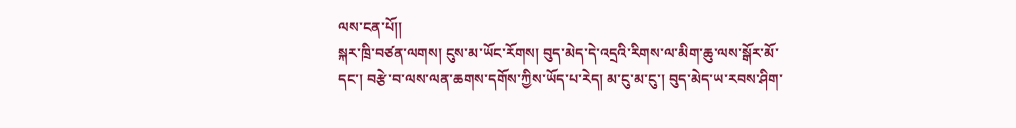ལས་ངན་པོ།།
སྐར་ཁྲི་བཙན་ལགས། ངུས་མ་ཡོང་རོགས། བུད་མེད་དེ་འདྲའི་རིགས་ལ་མིག་ཆུ་ལས་སྒོར་མོ་དང་། བརྩེ་བ་ལས་ལན་ཆགས་དགོས་ཀྱིས་ཡོད་པ་རེད། མ་ངུ་མ་ངུ་། བུད་མེད་ཡ་རབས་ཤིག་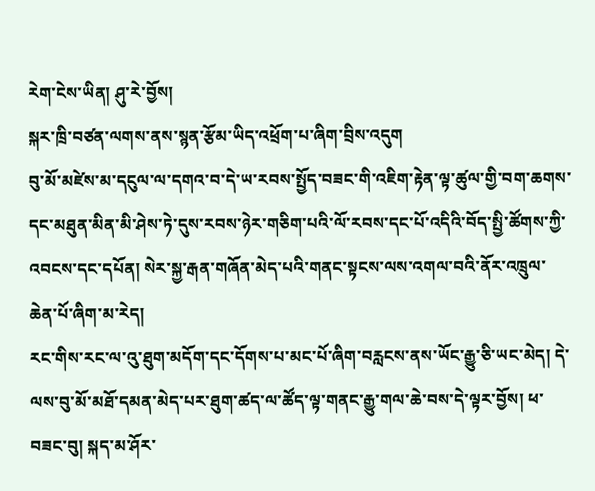རེག་ངེས་ཡིན། ཤུ་རེ་བྱོས།
སྐར་ཁྲི་བཙན་ལགས་ནས་སྙན་རྩོམ་ཡིད་འཕྲོག་པ་ཞིག་བྲིས་འདུག
བུ་མོ་མཛེས་མ་དངུལ་ལ་དགའ་བ་དེ་ཡ་རབས་སྤྱོད་བཟང་གི་འཇིག་རྟེན་ལྟ་ཚུལ་གྱི་བག་ཆགས་དང་མཐུན་མིན་མི་ཤེས་ཏེ་དུས་རབས་ཉེར་གཅིག་པའི་ལོ་རབས་དང་པོ་འདིའི་བོད་སྤྱི་ཚོགས་ཀྱི་འབངས་དང་དཔོན། སེར་སྐྱ་རྒན་གཞོན་མེད་པའི་གནང་སྟངས་ལས་འགལ་བའི་ནོར་འཁྲུལ་ཆེན་པོ་ཞིག་མ་རེད།
རང་གིས་རང་ལ་འུ་ཐུག་མདོག་དང་དོགས་པ་མང་པོ་ཞིག་བརླངས་ནས་ཡོང་རྒྱུ་ཅི་ཡང་མེད། དེ་ལས་བུ་མོ་མཐོ་དམན་མེད་པར་ཐུག་ཚད་ལ་ཚོད་ལྟ་གནང་རྒྱུ་གལ་ཆེ་བས་དེ་ལྟར་བྱོས། ཕ་བཟང་བུ། སྐད་མ་ཤོར་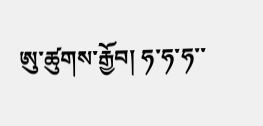ཨུ་ཚུགས་རྒྱོབ། ཧ་ཧ་ཧ་་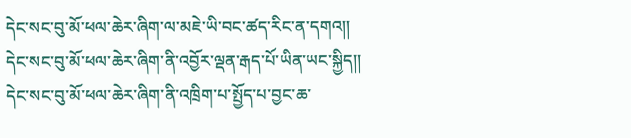དེང་སང་བུ་མོ་ཕལ་ཆེར་ཞིག་ལ་མཇེ་ཡི་བང་ཚད་རིང་ན་དགའ།།
དེང་སང་བུ་མོ་ཕལ་ཆེར་ཞིག་ནི་འབྱོར་ལྡན་རྒད་པོ་ཡིན་ཡང་སྐྱིད།།
དེང་སང་བུ་མོ་ཕལ་ཆེར་ཞིག་ནི་འཁྲིག་པ་སྤྱོད་པ་བྱང་ཆ་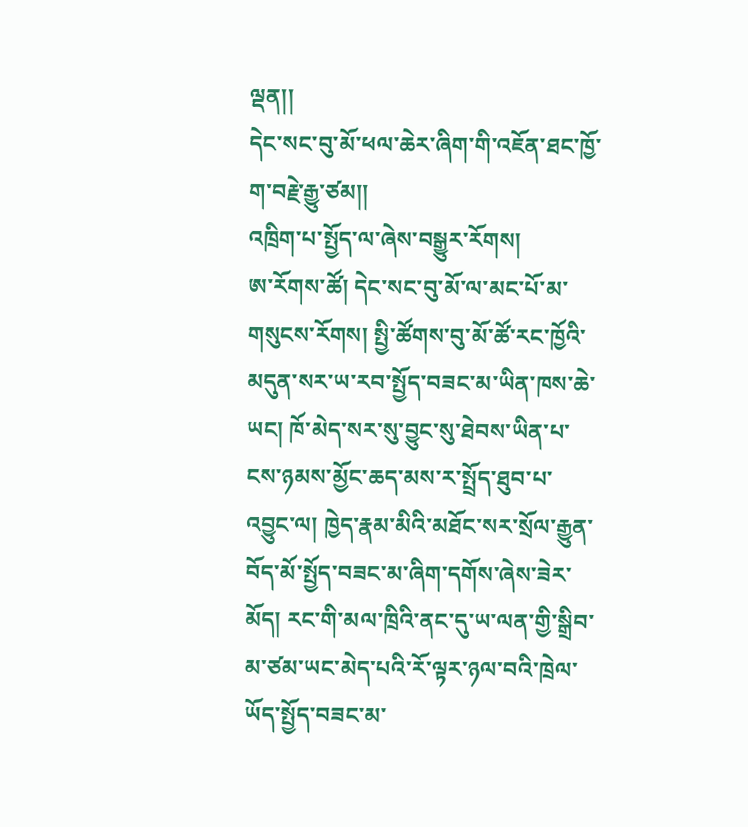ལྡན།།
དེང་སང་བུ་མོ་ཕལ་ཆེར་ཞིག་གི་འཇོན་ཐང་ཁྱོ་ག་བརྗེ་རྒྱུ་ཙམ།།
འཁྲིག་པ་སྤྱོད་ལ་ཞེས་བསྒྱུར་རོགས།
ཨ་རོགས་ཚོ། དེང་སང་བུ་མོ་ལ་མང་པོ་མ་གསུངས་རོགས། སྤྱི་ཚོགས་བུ་མོ་ཚོ་རང་ཁྱོའི་མདུན་སར་ཡ་རབ་སྤྱོད་བཟང་མ་ཡིན་ཁས་ཆེ་ཡང། ཁོ་མེད་སར་སུ་བྱུང་སུ་ཐེབས་ཡིན་པ་ངས་ཉམས་མྱོང་ཆད་མས་ར་སྤྲོད་ཐུབ་པ་འབྱུང་ལ། ཁྱེད་རྣམ་མིའི་མཐོང་སར་སྲོལ་རྒྱུན་བོད་མོ་སྤྱོད་བཟང་མ་ཞིག་དགོས་ཞེས་ཟེར་མོད། རང་གི་མལ་ཁྲིའི་ནང་དུ་ཡ་ལན་གྱི་སྒྲིབ་མ་ཙམ་ཡང་མེད་པའི་རོ་ལྟར་ཉལ་བའི་ཁྲེལ་ཡོད་སྤྱོད་བཟང་མ་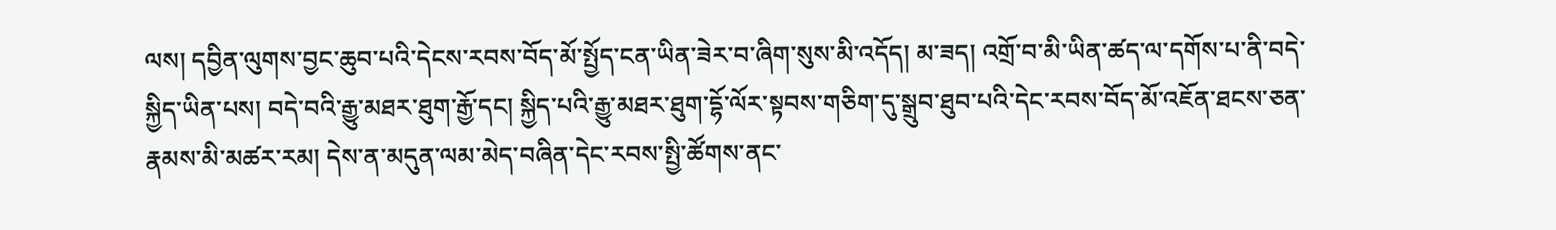ལས། དབྱིན་ལུགས་བྱང་ཆུབ་པའི་དེངས་རབས་བོད་མོ་སྤྱོད་ངན་ཡིན་ཟེར་བ་ཞིག་སུས་མི་འདོད། མ་ཟད། འགྲོ་བ་མི་ཡིན་ཚད་ལ་དགོས་པ་ནི་བདེ་སྐྱིད་ཡིན་པས། བདེ་བའི་རྒྱུ་མཐར་ཐུག་རྒྱོ་དང། སྐྱིད་པའི་རྒྱུ་མཐར་ཐུག་དྷོ་ལོར་སྟབས་གཅིག་དུ་སྒྲུབ་ཐུབ་པའི་དེང་རབས་བོད་མོ་འཇོན་ཐངས་ཅན་རྣམས་མི་མཚར་རམ། དེས་ན་མདུན་ལམ་མེད་བཞིན་དེང་རབས་སྤྱི་ཚོགས་ནང་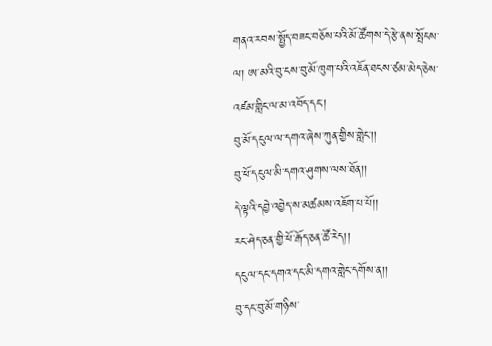གནའ་རབས་སྤྱོད་བཟང་བཅོས་པའི་མོ་ཚོགས་དེ་རྩེ་ནས་སྤོངས་ལ། ཨ་མའི་བུ་ངས་བུ་མོ་ཁུག་པའི་འཇོན་ཐངས་ཙམ་མེད་ཅེས་འཛམ་གླིང་ལ་མ་འབོད་དང་།
བུ་མོ་དངུལ་ལ་དགའ་ཞེས་ཀུན་གྱིས་གླེང་།།
བུ་ཕོ་དངུལ་མི་དགའ་ཤུགས་ལས་ཐོན།།
དེ་ལྟའི་དབྱེ་འབྱེད་ས་མཚམས་འཇོག་པ་པོ།།
རང་ཤེད་ཅན་གྱི་ཕོ་རྒོད་ཅན་ཚོ་རེད།།
དངུལ་དང་དགའ་དང་མི་དགའ་གླེང་དགོས་ན།།
བུ་དང་བུ་མོ་གཉིས་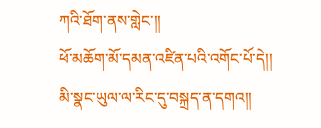ཀའི་ཐོག་ནས་གླེང་།།
ཕོ་མཆོག་མོ་དམན་འཛིན་པའི་འགོང་པོ་དེ།།
མི་སྣང་ཡུལ་ལ་རིང་དུ་བསྐྲད་ན་དགའ།།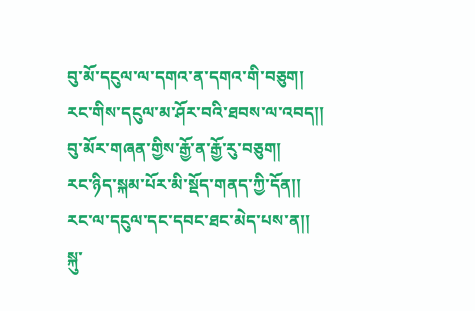བུ་མོ་དངུལ་ལ་དགའ་ན་དགའ་གི་བཅུག།
རང་གིས་དངུལ་མ་ཤོར་བའི་ཐབས་ལ་འབད།།
བུ་མོར་གཞན་གྱིས་རྒྱོ་ན་རྒྱོ་རུ་བཅུག།
རང་ཉིད་སྐམ་པོར་མི་སྡོད་གནད་ཀྱི་དོན།།
རང་ལ་དངུལ་དང་དབང་ཐང་མེད་པས་ན།།
སྐུ་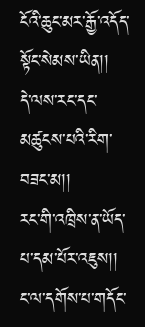ངོའི་ཆུང་མར་རྒྱོ་འདོད་སྟོང་སེམས་ཡིན།།
དེ་ལས་རང་དང་མཚུངས་པའི་རིག་བཟང་མ།།
རང་གི་འཁྲིས་ན་ཡོད་པ་དམ་པོར་འཇུས།།
ང་ལ་དགོས་པ་གདོང་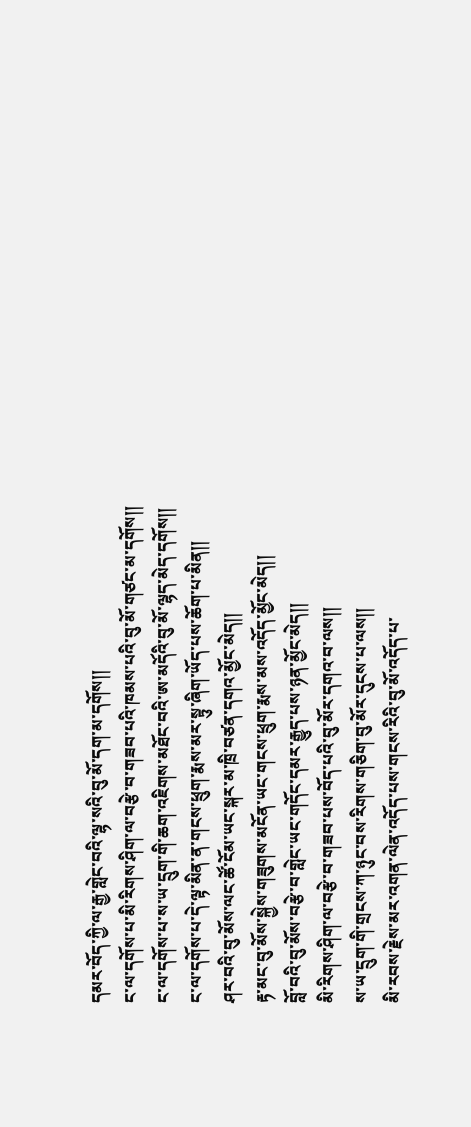དམར་བོད་ཀྱི་ལ་རྒྱ་གླེང་བའི་ལྷ་སའི་བུ་མོ་དག་མ་དགོས།།
ང་ལ་དགོས་པ་མི་རིགས་ཤིག་ལ་བརྩེ་བ་གཟབ་པའི་ཁམས་པའི་བུ་མོ་གཙང་མ་དགོས།།
ང་ལ་དགོས་པ་ས་ཡ་དྲུག་གི་ཆག་འཇིགས་མཐོང་བའི་ཨ་མདོའི་བུ་མོ་ལྷད་མེད་དགོས།།
ང་ལ་དགོས་པ་དེ་ལྟ་མིན་ན་གངས་ཕྲུག་རྨས་མར་སྟུ་ཞིག་ཡོད་པས་ཆོག་པ་མིན།།
ཤར་བའི་བུ་མོས་ལང་ཚོ་ངོམ་ཡང་སྐར་མ་ཁྲི་བཙན་དགའ་མྱོང་མེད།།
རྟ་མང་བུ་མོས་སྐྱེས་གཟུགས་མངོན་ཡང་གངས་ཕྲུག་རྨས་མས་འདོད་མྱོང་མེད།།
བློ་བའི་བུ་མོས་བརྩེ་བ་གླེང་ཡང་གདོང་དམར་རྒྱུད་པས་ཉན་མྱོང་མེད།།
མི་རིགས་ཤིག་ལ་བརྩེ་བ་གཟབ་པས་བོད་པའི་བུ་མོར་དགའ་བ་ལས།།
ས་ཡ་དྲུག་གི་གྲངས་ཀ་ཉུང་བས་རིགས་གཅིག་བུ་མོར་དུངས་པ་ལས།།
མི་རབས་རྗེས་མར་འགན་ལེན་འདོད་པས་གངས་རིའི་བུ་མོ་འདོད་པ་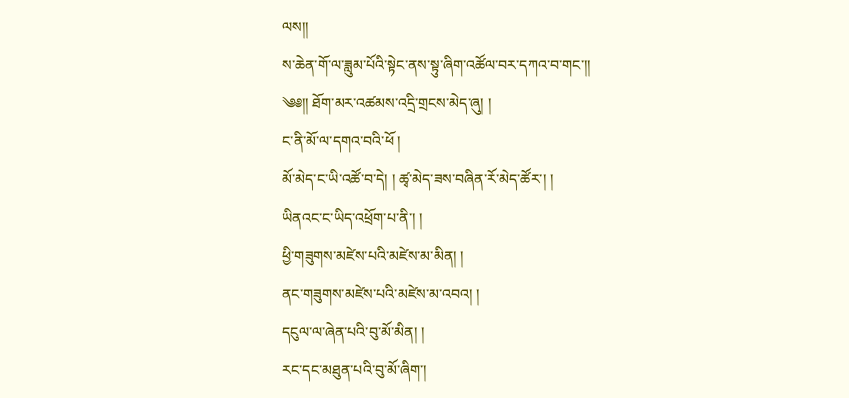ལས།།
ས་ཆེན་གོ་ལ་ཟླུམ་པོའི་སྟེང་ནས་སྟུ་ཞིག་འཚོལ་བར་དཀའ་བ་གང་།།
༄༅།། ཐོག་མར་འཚམས་འདྲི་གྲངས་མེད་ཞུ། །
ང་ནི་མོ་ལ་དགའ་བའི་ཕོ །
མོ་མེད་ང་ཡི་འཚོ་བ་དེ། ། ཚྭ་མེད་ཟས་བཞིན་རོ་མེད་ཚོར་། །
ཡིནའང་ང་ཡིད་འཕྲོག་པ་ནི་། །
ཕྱི་གཟུགས་མཛེས་པའི་མཛེས་མ་མིན། །
ནང་གཟུགས་མཛེས་པའི་མཛེས་མ་འབའ། །
དངུལ་ལ་ཞེན་པའི་བུ་མོ་མིན། །
རང་དང་མཐུན་པའི་བུ་མོ་ཞིག་།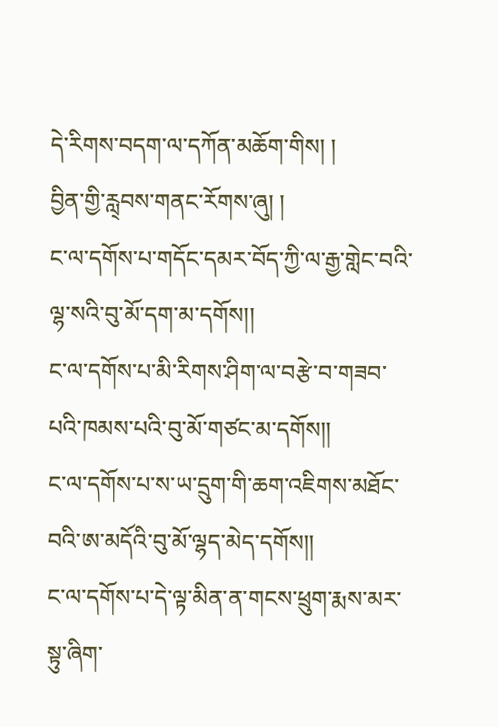དེ་རིགས་བདག་ལ་དཀོན་མཆོག་གིས། །
བྱིན་གྱི་རླ྄བས་གནང་རོགས་ཞུ། །
ང་ལ་དགོས་པ་གདོང་དམར་བོད་ཀྱི་ལ་རྒྱ་གླེང་བའི་ལྷ་སའི་བུ་མོ་དག་མ་དགོས།།
ང་ལ་དགོས་པ་མི་རིགས་ཤིག་ལ་བརྩེ་བ་གཟབ་པའི་ཁམས་པའི་བུ་མོ་གཙང་མ་དགོས།།
ང་ལ་དགོས་པ་ས་ཡ་དྲུག་གི་ཆག་འཇིགས་མཐོང་བའི་ཨ་མདོའི་བུ་མོ་ལྷད་མེད་དགོས།།
ང་ལ་དགོས་པ་དེ་ལྟ་མིན་ན་གངས་ཕྲུག་རྨས་མར་སྟུ་ཞིག་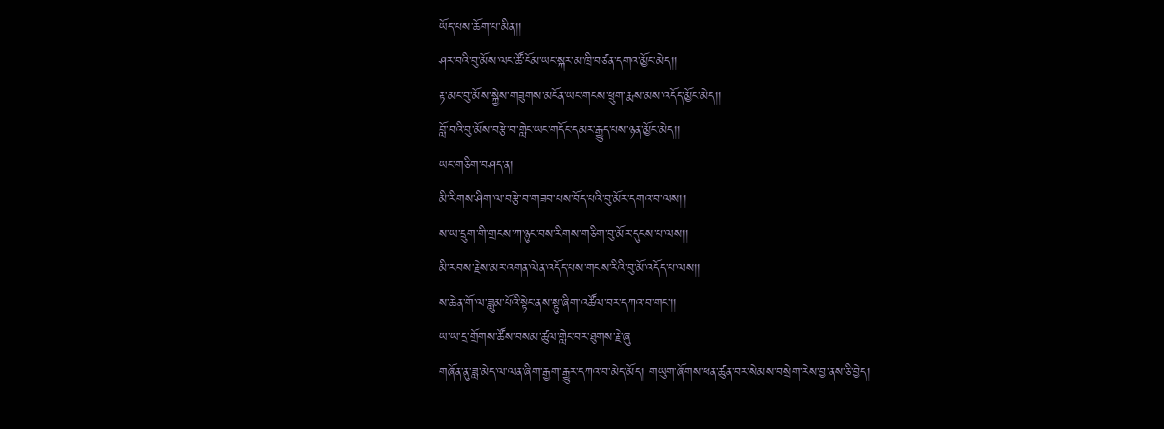ཡོད་པས་ཆོག་པ་མིན།།
ཤར་བའི་བུ་མོས་ལང་ཚོ་ངོམ་ཡང་སྐར་མ་ཁྲི་བཙན་དགའ་མྱོང་མེད།།
རྟ་མང་བུ་མོས་སྐྱེས་གཟུགས་མངོན་ཡང་གངས་ཕྲུག་རྨས་མས་འདོད་མྱོང་མེད།།
བློ་བའི་བུ་མོས་བརྩེ་བ་གླེང་ཡང་གདོང་དམར་རྒྱུད་པས་ཉན་མྱོང་མེད།།
ཡང་གཅིག་བཤད་ན།
མི་རིགས་ཤིག་ལ་བརྩེ་བ་གཟབ་པས་བོད་པའི་བུ་མོར་དགའ་བ་ལས།།
ས་ཡ་དྲུག་གི་གྲངས་ཀ་ཉུང་བས་རིགས་གཅིག་བུ་མོར་དུངས་པ་ལས།།
མི་རབས་རྗེས་མར་འགན་ལེན་འདོད་པས་གངས་རིའི་བུ་མོ་འདོད་པ་ལས།།
ས་ཆེན་གོ་ལ་ཟླུམ་པོའི་སྟེང་ནས་སྟུ་ཞིག་འཚོལ་བར་དཀའ་བ་གང་།།
ཡ་ཡ་དྲ་གྲོགས་ཚོས་བསམ་ཚུལ་གླེང་བར་ཐུགས་རྗེ་ཞུ
གཞོན་ནུ་ཟླ་མེད་ལ་ལན་ཞིག་རྒྱག་རྒྱུར་དཀའ་བ་མེད་མོད། གཡུག་ཞོགས་ཕན་ཚུན་བར་སེམས་བསྲེག་རེས་བྱ་ནས་ཅི་བྱེད།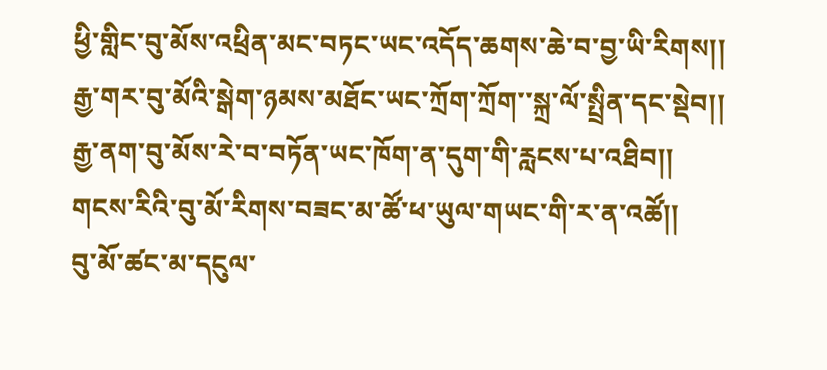ཕྱི་གླིང་བུ་མོས་འཕྲིན་མང་བཏང་ཡང་འདོད་ཆགས་ཆེ་བ་བྱ་ཡི་རིགས།།
རྒྱ་གར་བུ་མོའི་སྒེག་ཉམས་མཐོང་ཡང་ཀྲོག་ཀྲོག་་སྐྲ་ལོ་སྤྲིན་དང་སྡེབ།།
རྒྱ་ནག་བུ་མོས་རེ་བ་བཏོན་ཡང་ཁོག་ན་དུག་གི་རླངས་པ་འཐིབ།།
གངས་རིའི་བུ་མོ་རིགས་བཟང་མ་ཚོ་ཕ་ཡུལ་གཡང་གི་ར་ན་འཚོ།།
བུ་མོ་ཚང་མ་དངུལ་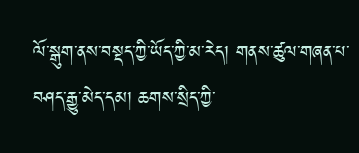ལོ་སྒུག་ནས་བསྡད་ཀྱི་ཡོད་ཀྱི་མ་རེད། གནས་ཚུལ་གཞན་པ་བཤད་རྒྱུ་མེད་དམ། ཆགས་སྲིད་ཀྱི་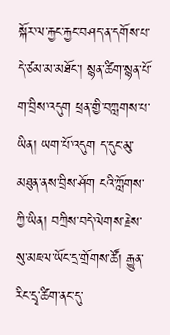སྐོར་ལ་རྐྱང་རྐྱང་བཤད་ན་དགོས་པ་དེ་ཙམ་མ་མཐོང་། སྙན་ཚིག་སྙན་པོ་ག་བྲིས་འདུག ཕྲན་གྱི་བཀླགས་པ་ཡིན། ཡག་པོ་འདུག ད་དུང་མུ་མཐུན་ནས་བྲིས་ཤོག ངའི་ཀློགས་ཀྱི་ཡིན། བཀྲིས་བདེ་ལེགས་རྗེས་སུ་མཇལ་ཡོང་དྲ་གྲོགས་ཚོ། རྒྱུན་རིང་དྲྭ་ཚིག་ནང་དུ་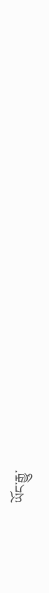ཡོང་རྒྱུ་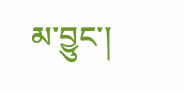མ་བྱུང་།